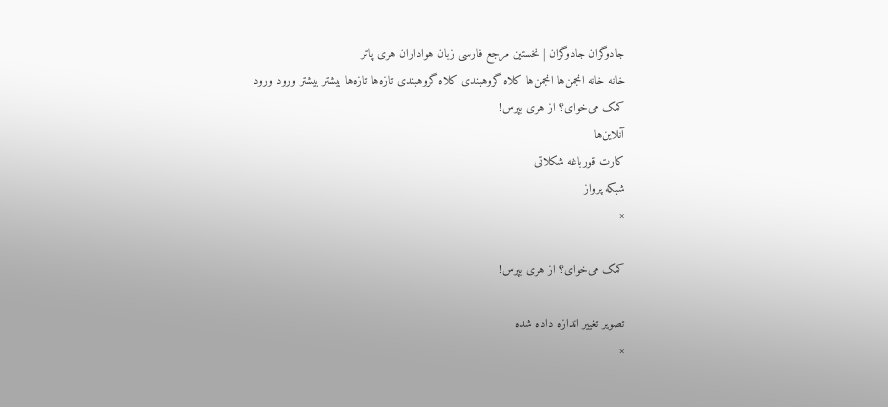جادوگران جادوگران | نخستین مرجع فارسی زبان هواداران هری پاتر
خانه خانه انجمن‌ها انجمن‌ها کلاه گروهبندی کلاه گروهبندی تازه‌ها تازه‌ها بیشتر بیشتر ورود ورود
کمک می‌خوای؟ از هری بپرس!
آنلاین‌ها
کارت قورباغه شکلاتی
شبکه پرواز
×

کمک می‌خوای؟ از هری بپرس!

تصویر تغییر اندازه داده شده
×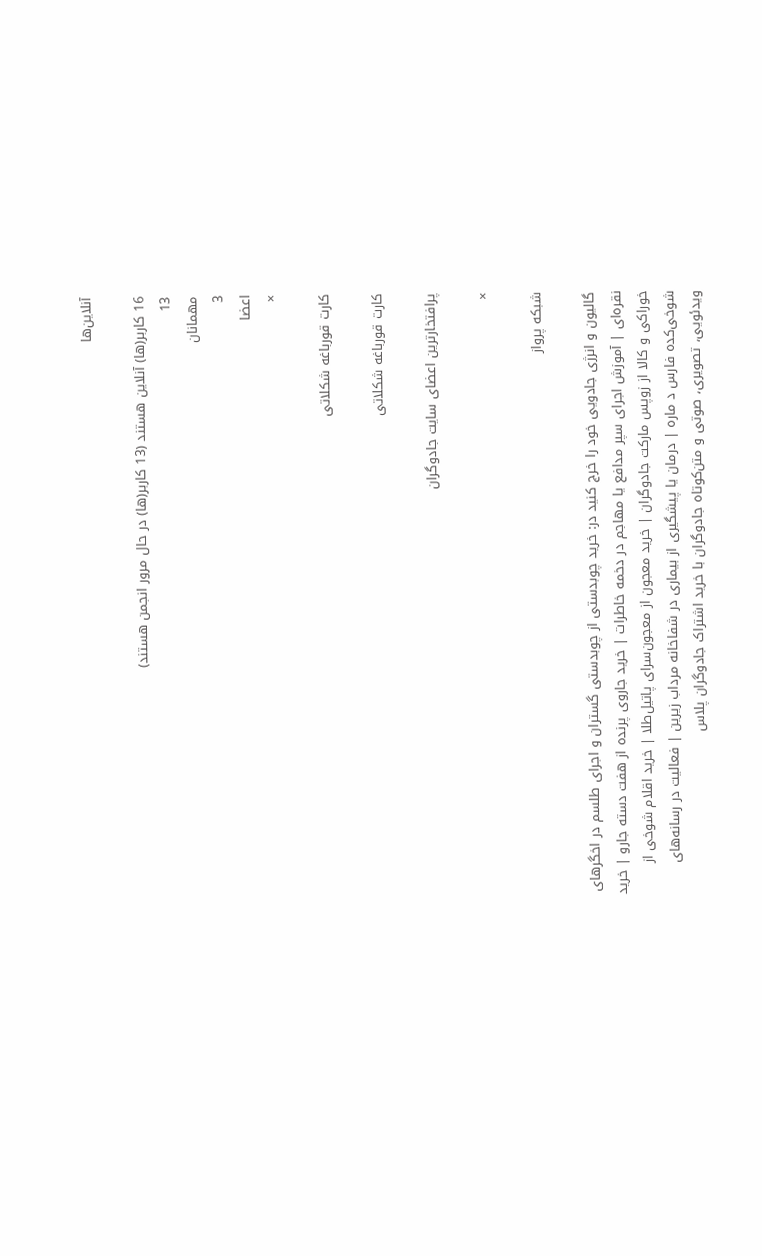آنلاین‌ها

16 کاربر(ها) آنلاین هستند (13 کاربر(ها) در حال مرور انجمن هستند)
13
مهمانان
3
اعضا
×

کارت قورباغه شکلاتی

کارت قورباغه شکلاتی

پرافتخارترین اعضای سایت جادوگران

×

شبکه پرواز

گالیون‌ و انرژی‌ جادویی خود را خرج کنید در: خرید چوبدستی از چوبدستی گستران و اجرای طلسم در اخگرهای نقره‌ای | آموزش اجرای سپر مدافع یا مهاجم در دخمه خاطرات | خرید جاروی پرنده از هفت دسته جارو | خرید خوراکی و کالا از زوپس مارکت جادوگران | خرید معجون از معجون‌سرای پاتیل‌طلا | خرید اقلام شوخی از شوخی‌کده فارس د ماره | درمان یا پیشگیری از بیماری در شفاخانه مرداب زیرین | فعالیت در رسانه‌های ویدئویی، تصویری، صوتی و متن‌کوتاه‌ جادوگران با خرید اشتراک جادوگران پلاس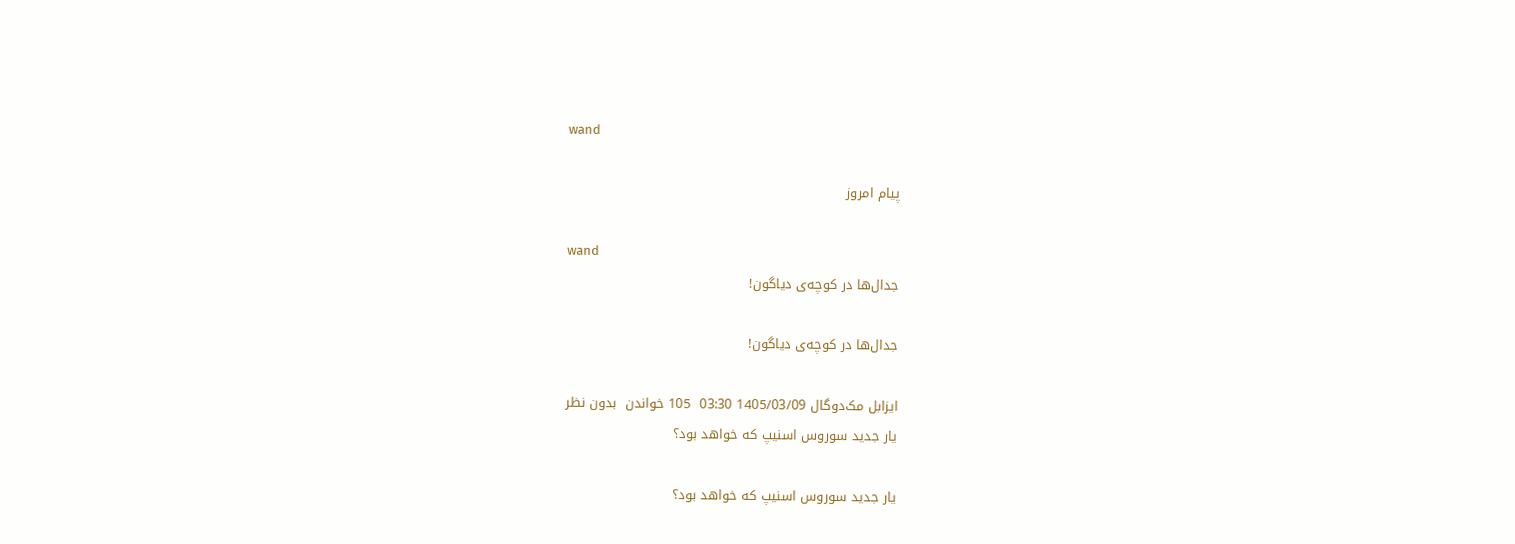wand

پیام امروز

wand
جدال‌ها در کوچه‌ی دیاگون!

جدال‌ها در کوچه‌ی دیاگون!

ایزابل مک‌دوگال 1405/03/09 03:30  105 خواندن  بدون نظر
یار جدید سوروس اسنیپ که خواهد بود؟

یار جدید سوروس اسنیپ که خواهد بود؟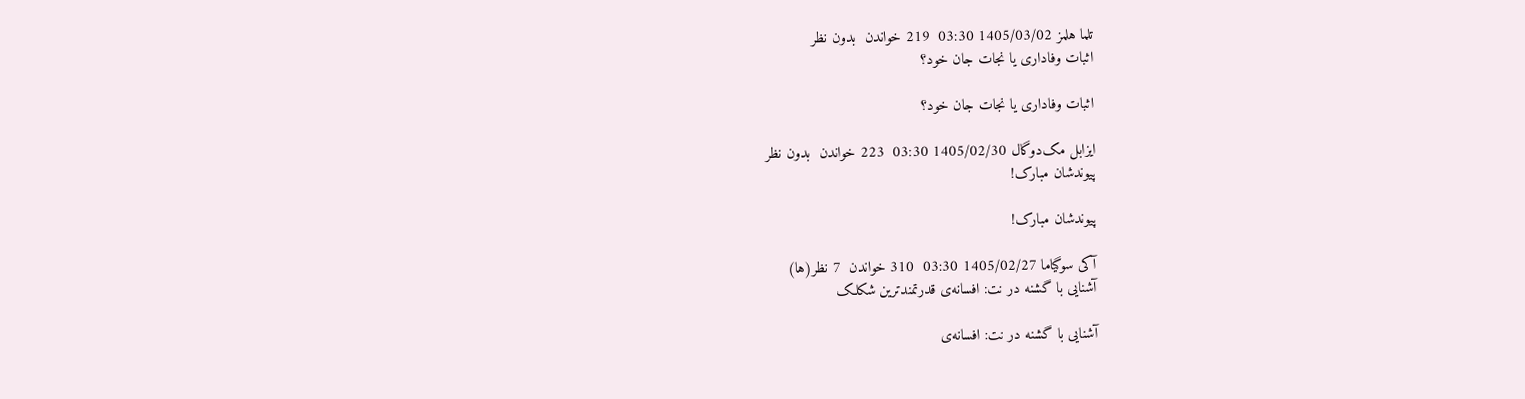تلما هلمز 1405/03/02 03:30  219 خواندن  بدون نظر
اثبات وفاداری یا نجات جان خود؟

اثبات وفاداری یا نجات جان خود؟

ایزابل مک‌دوگال 1405/02/30 03:30  223 خواندن  بدون نظر
پیوندشان مبارک!

پیوندشان مبارک!

آکی سوگیاما 1405/02/27 03:30  310 خواندن  7 نظر(ها)
آشنایی با گشنه در نت: افسانه‌ی قدرتمندترین شکلک

آشنایی با گشنه در نت: افسانه‌ی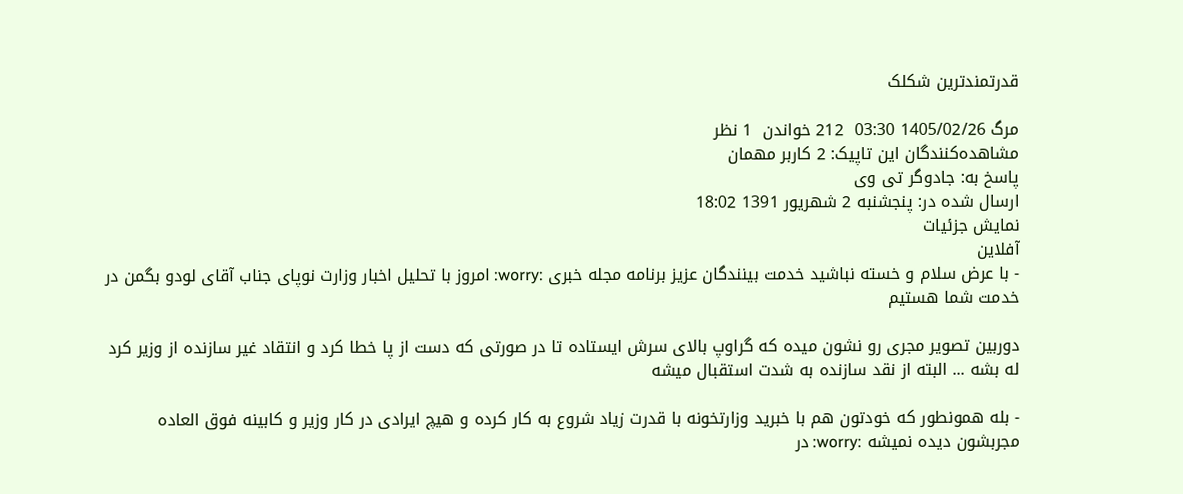قدرتمندترین شکلک

مرگ 1405/02/26 03:30  212 خواندن  1 نظر
مشاهده‌کنندگان این تاپیک: 2 کاربر مهمان
پاسخ به: جادوگر تی وی
ارسال شده در: پنجشنبه 2 شهریور 1391 18:02
نمایش جزئیات
آفلاین
- با عرض سلام و خسته نباشید خدمت بینندگان عزیز برنامه مجله خبری :worry: امروز با تحلیل اخبار وزارت نوپای جناب آقای لودو بگمن در خدمت شما هستیم

دوربین تصویر مجری رو نشون میده که گراوپ بالای سرش ایستاده تا در صورتی که دست از پا خطا کرد و انتقاد غیر سازنده از وزیر کرد له بشه ... البته از نقد سازنده به شدت استقبال میشه

- بله همونطور که خودتون هم با خبرید وزارتخونه با قدرت زیاد شروع به کار کرده و هیچ ایرادی در کار وزیر و کابینه فوق العاده مجربشون دیده نمیشه :worry: در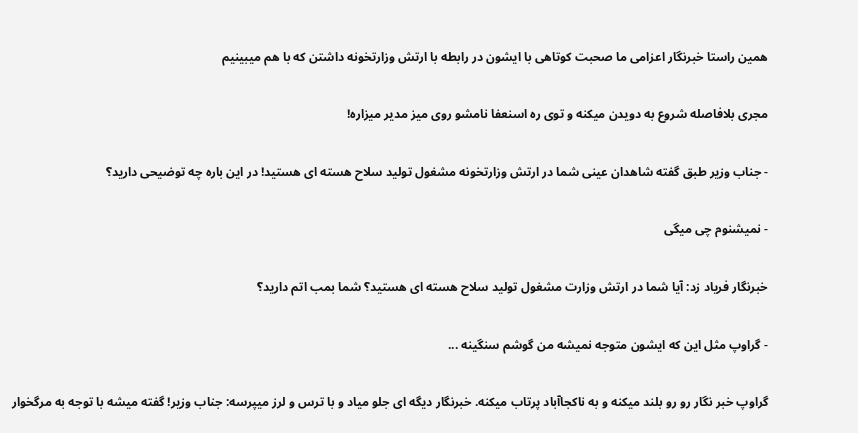همین راستا خبرنگار اعزامی ما صحبت کوتاهی با ایشون در رابطه با ارتش وزارتخونه داشتن که با هم میبینیم

مجری بلافاصله شروع به دویدن میکنه و توی ره اسنعفا نامشو روی میز مدیر میزاره!

- جناب وزیر طبق گفته شاهدان عینی شما در ارتش وزارتخونه مشغول تولید سلاح هسته ای هستید! در این باره چه توضیحی دارید؟

- نمیشنوم چی میگی

خبرنگار فریاد زد: آیا شما در ارتش وزارت مشغول تولید سلاح هسته ای هستید؟ شما بمب اتم دارید؟

- گراوپ مثل این که ایشون متوجه نمیشه من گوشم سنگینه ...

گراوپ خبر نگار رو رو بلند میکنه و به ناکجاآباد پرتاب میکنه. خبرنگار دیگه ای جلو میاد و با ترس و لرز میپرسه: جناب وزیر! گفته میشه با توجه به مرگخوار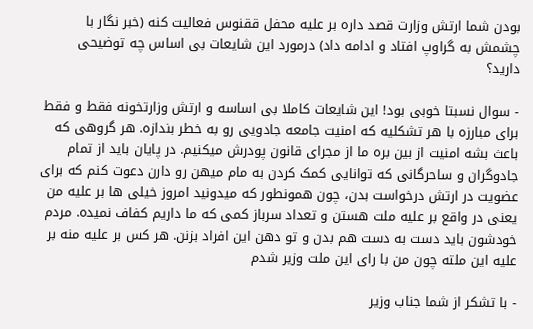بودن شما ارتش وزارت قصد داره بر علیه محفل ققنوس فعالیت کنه (خبر نگار با چشمش به گراوپ افتاد و ادامه داد) درمورد این شایعات بی اساس چه توضیحی دارید؟

- سوال نسبتا خوبی بود! این شایعات کاملا بی اساسه و ارتش وزارتخونه فقط و فقط برای مبارزه با هر تشکلیه که امنیت جامعه جادویی رو به خطر بندازه. هر گروهی که باعث بشه امنیت از بین بره ما از مجرای قانون پودرش میکنیم. در پایان باید از تمام جادوگران و ساحرگانی که توانایی کمک کردن به مام میهن رو دارن دعوت کنم که برای عضویت در ارتش درخواست بدن، چون همونطور که میدونید امروز خیلی ها بر علیه من یعنی در واقع بر علیه ملت هستن و تعداد سرباز کمی که ما داریم کفاف نمیده. مردم خودشون باید دست به دست هم بدن و تو دهن این افراد بزنن. هر کس بر علیه منه بر علیه این ملته چون من با رای این ملت وزیر شدم

- با تشکر از شما جناب وزیر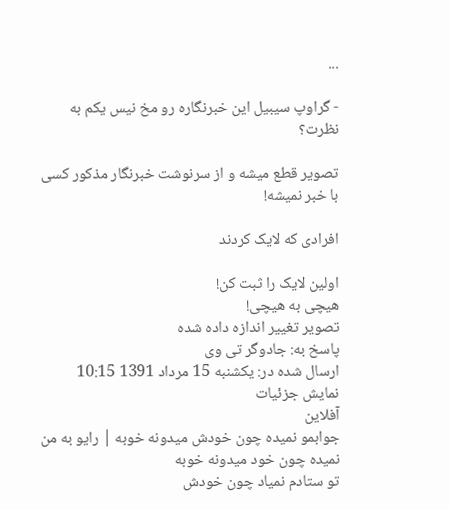...

- گراوپ سیبیل این خبرنگاره رو مخ نیس یکم به نظرت؟

تصویر قطع میشه و از سرنوشت خبرنگار مذکور کسی با خبر نمیشه!

افرادی که لایک کردند

اولین لایک را ثبت کن!
هیچی به هیچی!
تصویر تغییر اندازه داده شده
پاسخ به: جادوگر تی وی
ارسال شده در: یکشنبه 15 مرداد 1391 10:15
نمایش جزئیات
آفلاین
جوابمو نميده چون خودش ميدونه خوبه | رایو به من نميده چون خود ميدونه خوبه
تو ستادم نمیاد چون خودش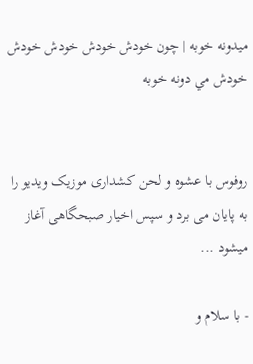ميدونه خوبه | چون خودش خودش خودش خودش خودش مي دونه خوبه


روفوس با عشوه و لحن کشداری موزیک ویدیو را به پایان می برد و سپس اخیار صبحگاهی آغاز میشود ...

- با سلام و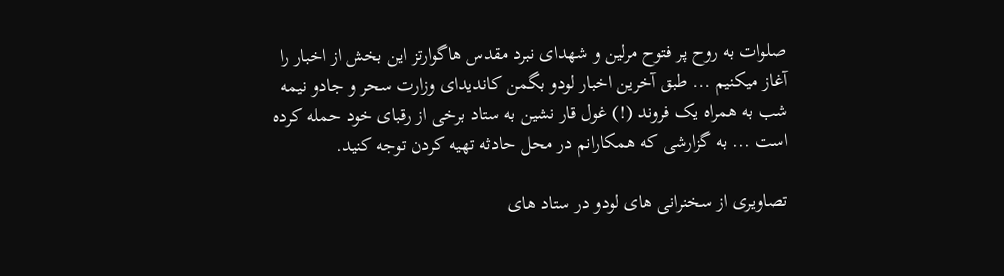صلوات به روح پر فتوح مرلین و شهدای نبرد مقدس هاگوارتز این بخش از اخبار را آغاز میکنیم ... طبق آخرین اخبار لودو بگمن کاندیدای وزارت سحر و جادو نیمه شب به همراه یک فروند (!) غول قار نشین به ستاد برخی از رقبای خود حمله کرده است ... به گزارشی که همکارانم در محل حادثه تهیه کردن توجه کنید.

تصاویری از سخنرانی های لودو در ستاد های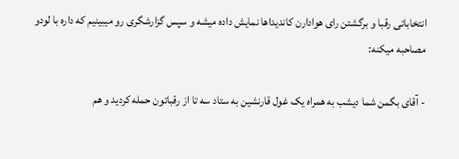انتخاباتی رقبا و برگشتن رای هوادارن کاندیداها نمایش داده میشه و سپس گزارشگری رو میبینیم که داره با لودو مصاحبه میکنه:

- آقای بگمن شما دیشب به همراه یک غول قارنشین به ستاد سه تا از رقباتون حمله کردید و هم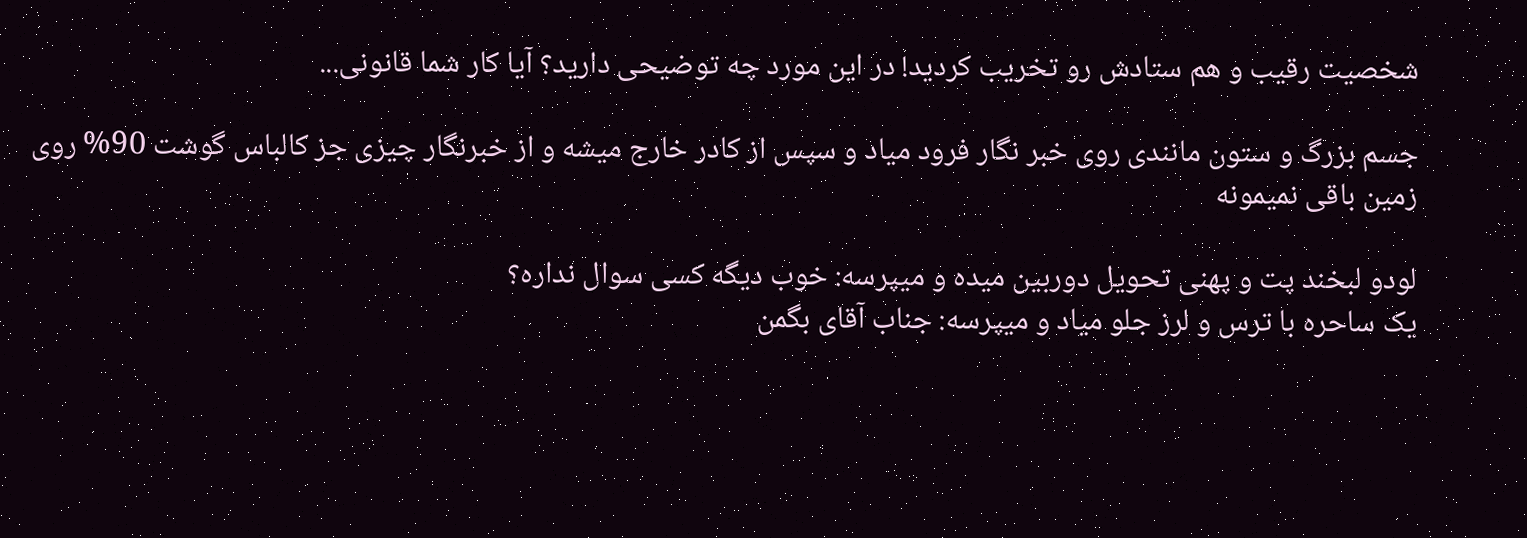شخصیت رقیب و هم ستادش رو تخریب کردید! در این مورد چه توضیحی دارید؟ آیا کار شما قانونی...

جسم بزرگ و ستون مانندی روی خبر نگار فرود میاد و سپس از کادر خارج میشه و از خبرنگار چیزی جز کالباس گوشت 90% روی زمین باقی نمیمونه

لودو لبخند پت و پهنی تحویل دوربین میده و میپرسه: خوب دیگه کسی سوال نداره؟
یک ساحره با ترس و لرز جلو میاد و میپرسه: جناب آقای بگمن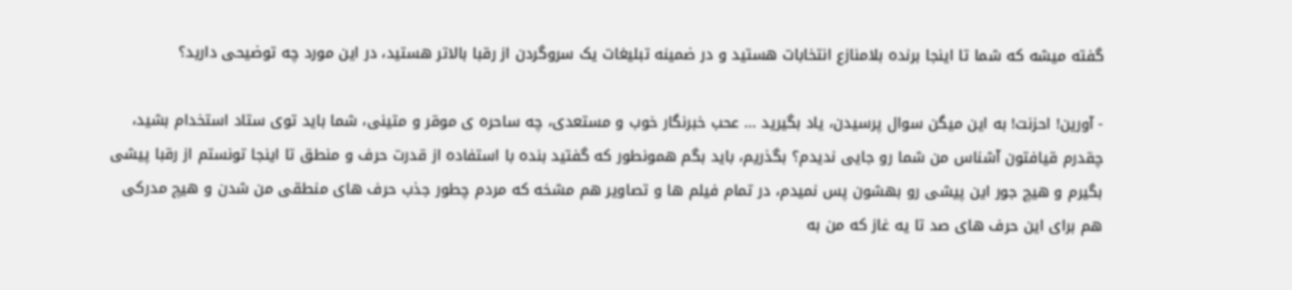گفته میشه که شما تا اینجا برنده بلامنازع انتخابات هستید و در ضمینه تبلیغات یک سروگردن از رقبا بالاتر هستید، در این مورد چه توضیحی دارید؟

- آورین! احزنت! به این میگن سوال پرسیدن، یاد بگیرید ... عحب خبرنگار خوب و مستعدی، چه ساحره ی موقر و متینی، شما باید توی ستاد استخدام بشید، چقدرم قیافتون آشناس من شما رو جایی ندیدم؟ بگذریم، باید بگم همونطور که گفتید بنده با استفاده از قدرت حرف و منطق تا اینجا تونستم از رقبا پیشی بگیرم و هیچ جور این پیشی رو بهشون پس نمیدم، در تمام فیلم ها و تصاویر هم مشخه که مردم چطور جذب حرف های منطقی من شدن و هیچ مدرکی هم برای این حرف های صد تا یه غاز که من به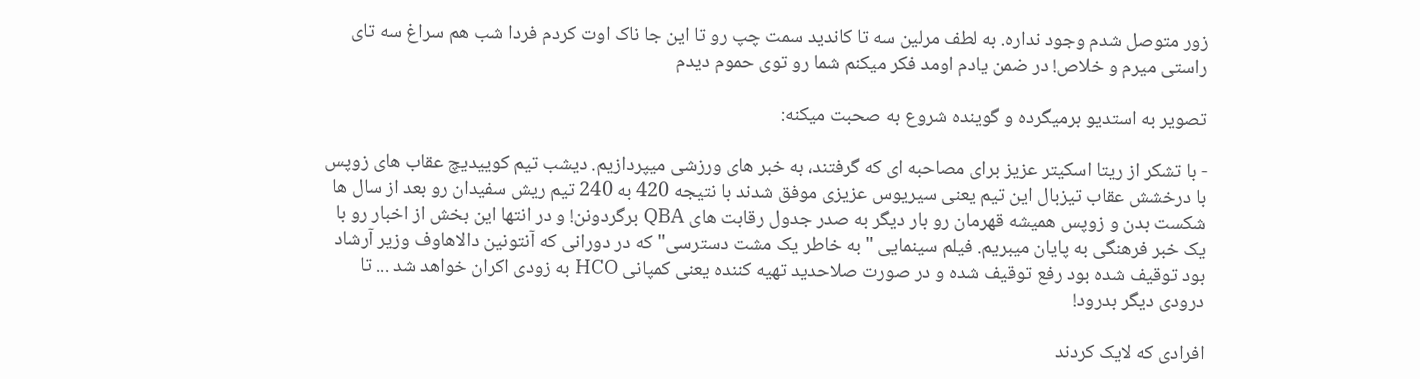زور متوصل شدم وجود نداره. به لطف مرلین سه تا کاندید سمت چپ رو تا این جا ناک اوت کردم فردا شب هم سراغ سه تای راستی میرم و خلاص! در ضمن یادم اومد فکر میکنم شما رو توی حموم دیدم

تصویر به استدیو برمیگرده و گوینده شروع به صحبت میکنه:

- با تشکر از ریتا اسکیتر عزیز برای مصاحبه ای که گرفتند، به خبر های ورزشی میپردازیم. دیشب تیم کوییدیچ عقاب های زوپس با درخشش عقاب تیزبال این تیم یعنی سیریوس عزیزی موفق شدند با نتیجه 420 به 240 تیم ریش سفیدان رو بعد از سال ها شکست بدن و زوپس همیشه قهرمان رو بار دیگر به صدر جدول رقابت های QBA برگردونن! و در انتها این بخش از اخبار رو با یک خبر فرهنگی به پایان میبریم. فیلم سینمایی "به خاطر یک مشت دسترسی" که در دورانی که آنتونین دالاهاوف وزیر آرشاد بود توقیف شده بود رفع توقیف شده و در صورت صلاحدید تهیه کننده یعنی کمپانی HCO به زودی اکران خواهد شد ... تا درودی دیگر بدرود!

افرادی که لایک کردند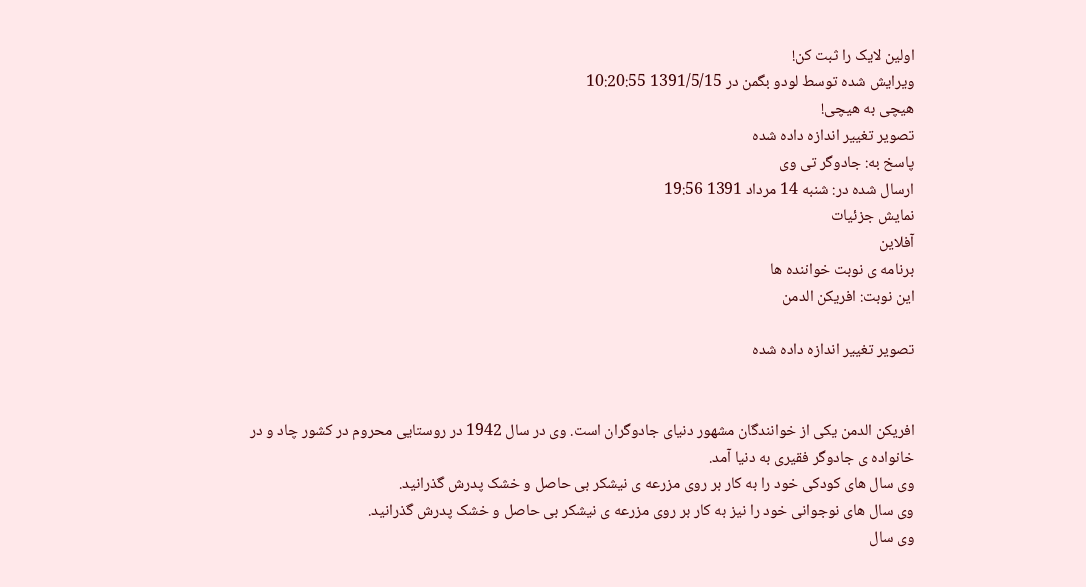اولین لایک را ثبت کن!
ویرایش شده توسط لودو بگمن در 1391/5/15 10:20:55
هیچی به هیچی!
تصویر تغییر اندازه داده شده
پاسخ به: جادوگر تی وی
ارسال شده در: شنبه 14 مرداد 1391 19:56
نمایش جزئیات
آفلاین
برنامه ی نوبت خواننده ها
این نوبت: افریکن الدمن

تصویر تغییر اندازه داده شده


افریکن الدمن یکی از خوانندگان مشهور دنیای جادوگران است. وی در سال 1942 در روستایی محروم در کشور چاد و در خانواده ی جادوگر فقیری به دنیا آمد.
وی سال های کودکی خود را به کار بر روی مزرعه ی نیشکر بی حاصل و خشک پدرش گذرانید.
وی سال های نوجوانی خود را نیز به کار بر روی مزرعه ی نیشکر بی حاصل و خشک پدرش گذرانید.
وی سال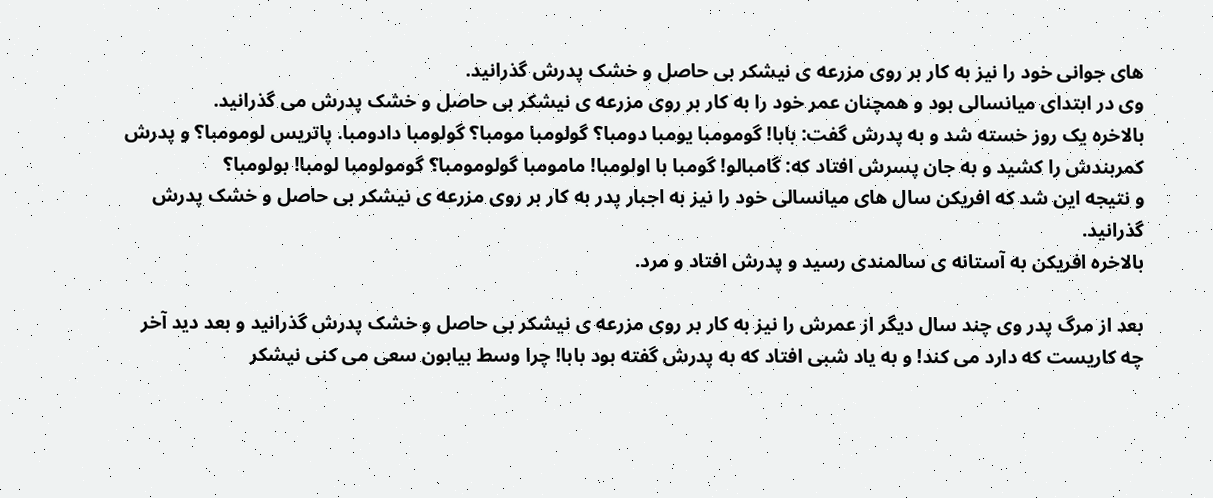های جوانی خود را نیز به کار بر روی مزرعه ی نیشکر بی حاصل و خشک پدرش گذرانید.
وی در ابتدای میانسالی بود و همچنان عمر خود را به کار بر روی مزرعه ی نیشکر بی حاصل و خشک پدرش می گذرانید.
بالاخره یک روز خسته شد و به پدرش گفت: بابا! گومومبا یومبا دومبا؟ گولومبا مومبا؟ گولومبا دادومبا. پاتریس لومومبا؟ و پدرش کمربندش را کشید و به جان پسرش افتاد که: گامبالو! گومبا با اولومبا! مامومبا گولومومبا؟ گومولومبا لومبا! بولومبا؟
و نتیجه این شد که افریکن سال های میانسالی خود را نیز به اجبار پدر به کار بر روی مزرعه ی نیشکر بی حاصل و خشک پدرش گذرانید.
بالاخره افریکن به آستانه ی سالمندی رسید و پدرش افتاد و مرد.

بعد از مرگ پدر وی چند سال دیگر از عمرش را نیز به کار بر روی مزرعه ی نیشکر بی حاصل و خشک پدرش گذرانید و بعد دید آخر چه کاریست که دارد می کند! و به یاد شبی افتاد که به پدرش گفته بود بابا! چرا وسط بیابون سعی می کنی نیشکر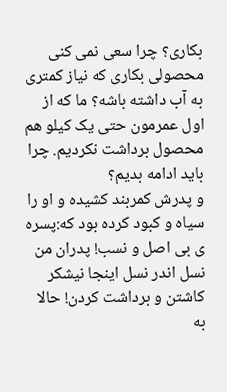بکاری؟ چرا سعی نمی کنی محصولی بکاری که نیاز کمتری به آب داشته باشه؟ ما که از اول عمرمون حتی یک کیلو هم محصول برداشت نکردیم. چرا باید ادامه بدیم؟
و پدرش کمربند کشیده و او را سیاه و کبود کرده بود که:پسره ی بی اصل و نسب! پدران من نسل اندر نسل اینجا نیشکر کاشتن و برداشت کردن! حالا به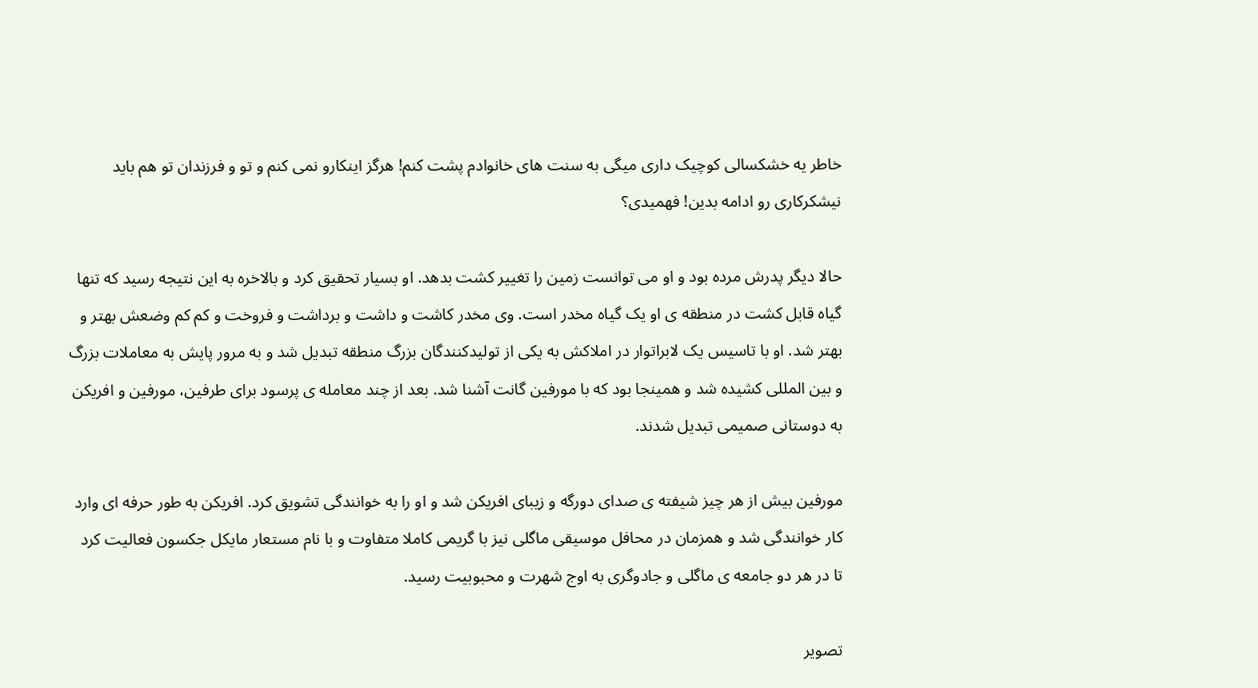خاطر یه خشکسالی کوچیک داری میگی به سنت های خانوادم پشت کنم! هرگز اینکارو نمی کنم و تو و فرزندان تو هم باید نیشکرکاری رو ادامه بدین! فهمیدی؟

حالا دیگر پدرش مرده بود و او می توانست زمین را تغییر کشت بدهد. او بسیار تحقیق کرد و بالاخره به این نتیجه رسید که تنها گیاه قابل کشت در منطقه ی او یک گیاه مخدر است. وی مخدر کاشت و داشت و برداشت و فروخت و کم کم وضعش بهتر و بهتر شد. او با تاسیس یک لابراتوار در املاکش به یکی از تولیدکنندگان بزرگ منطقه تبدیل شد و به مرور پایش به معاملات بزرگ و بین المللی کشیده شد و همینجا بود که با مورفین گانت آشنا شد. بعد از چند معامله ی پرسود برای طرفین، مورفین و افریکن به دوستانی صمیمی تبدیل شدند.

مورفین بیش از هر چیز شیفته ی صدای دورگه و زیبای افریکن شد و او را به خوانندگی تشویق کرد. افریکن به طور حرفه ای وارد کار خوانندگی شد و همزمان در محافل موسیقی ماگلی نیز با گریمی کاملا متفاوت و با نام مستعار مایکل جکسون فعالیت کرد تا در هر دو جامعه ی ماگلی و جادوگری به اوج شهرت و محبوبیت رسید.

تصویر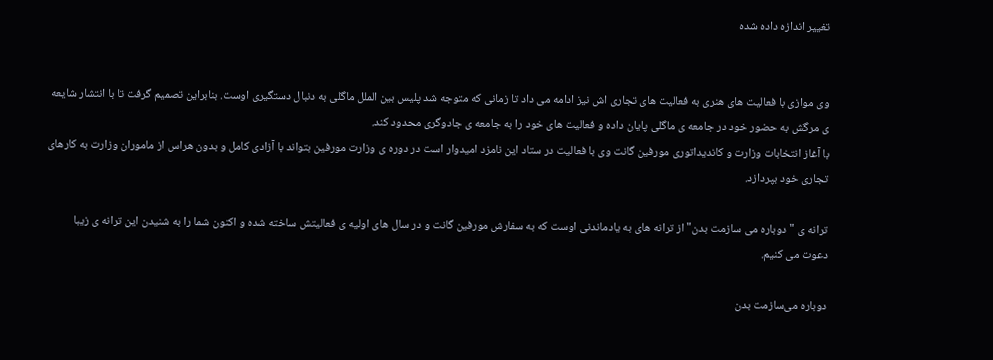تغییر اندازه داده شده


وی موازی با فعالیت های هنری به فعالیت های تجاری اش نیز ادامه می داد تا زمانی که متوجه شد پلیس بین الملل ماگلی به دنبال دستگیری اوست. بنابراین تصمیم گرفت تا با انتشار شایعه ی مرگش به حضور خود در جامعه ی ماگلی پایان داده و فعالیت های خود را به جامعه ی جادوگری محدود کند.
با آغاز انتخابات وزارت و کاندیداتوری مورفین گانت وی با فعالیت در ستاد این نامزد امیدوار است در دوره ی وزارت مورفین بتواند با آزادی کامل و بدون هراس از ماموران وزارت به کارهای تجاری خود بپردازد.

ترانه ی "دوباره می سازمت بدن" از ترانه های به یادماندنی اوست که به سفارش مورفین گانت و در سال های اولیه ی فعالیتش ساخته شده و اکنون شما را به شنیدن این ترانه ی زیبا دعوت می کنیم.

دوباره می‌سازمت بدن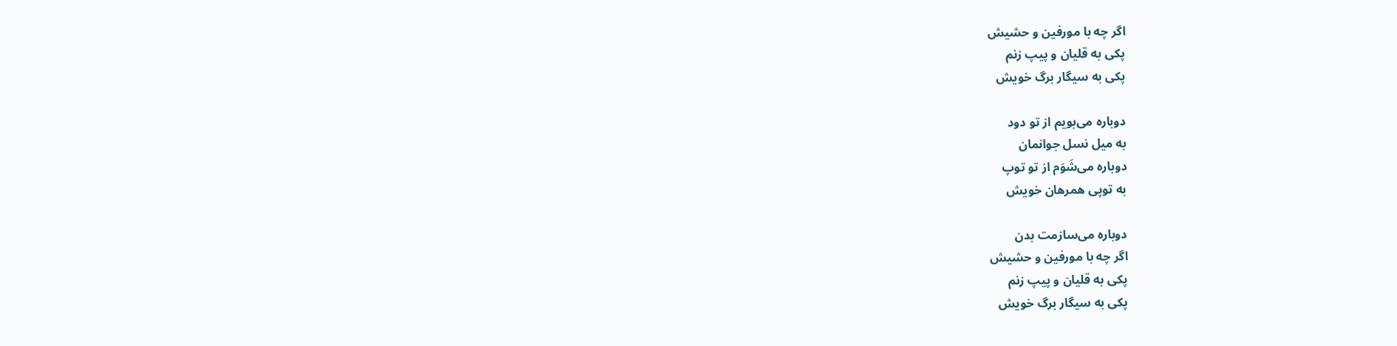اگر چه با مورفین و حشیش
پکی به قلیان و پیپ زنم
پکی به سیگار برگ خویش

دوباره می‌بویم از تو دود
به میل نسل جوانمان
دوباره می‌شَوَم از تو توپ
به توپی همرهان خویش

دوباره می‌سازمت بدن
اگر چه با مورفین و حشیش
پکی به قلیان و پیپ زنم
پکی به سیگار برگ خویش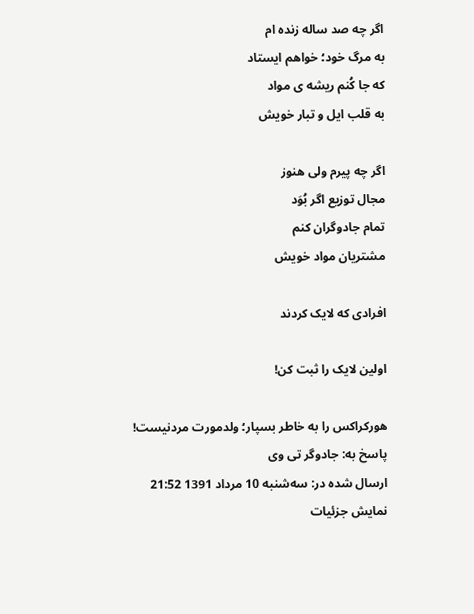اگر چه صد ساله زنده ام
به مرگ خود؛ خواهم ایستاد
که جا کُنم ریشه ی مواد
به قلب ایل و تبار خویش

اگر چه پیرم ولی هنوز
مجال توزیع اگر بُوَد
تمام جادوگران کنم
مشتریان مواد خویش

افرادی که لایک کردند

اولین لایک را ثبت کن!

هورکراکس را به خاطر بسپار؛ ولدمورت مردنیست!
پاسخ به: جادوگر تی وی
ارسال شده در: سه‌شنبه 10 مرداد 1391 21:52
نمایش جزئیات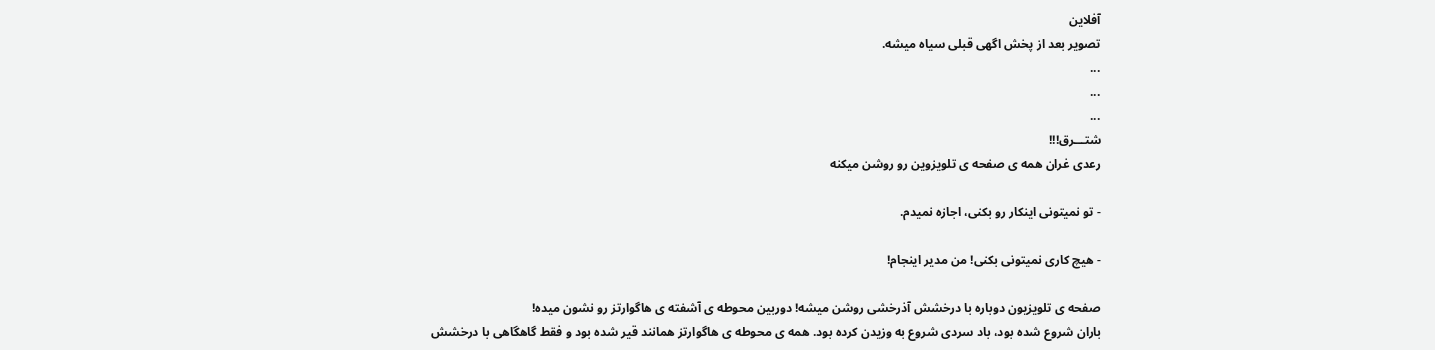آفلاین
تصویر بعد از پخش اگهی قبلی سیاه میشه.
...
...
...
شتـــرق!!!
رعدی غران همه ی صفحه ی تلویزوین رو روشن میکنه

- تو نمیتونی اینکار رو بکنی، اجازه نمیدم.

- هیچ کاری نمیتونی بکنی! من مدیر اینجام!

صفحه ی تلویزیون دوباره با درخشش آذرخشی روشن میشه! دوربین محوطه ی آشفته ی هاگوارتز رو نشون میده!
باران شروع شده بود، باد سردی شروع به وزیدن کرده بود. همه ی محوطه ی هاگوارتز همانند قیر شده بود و فقط گاهگاهی با درخشش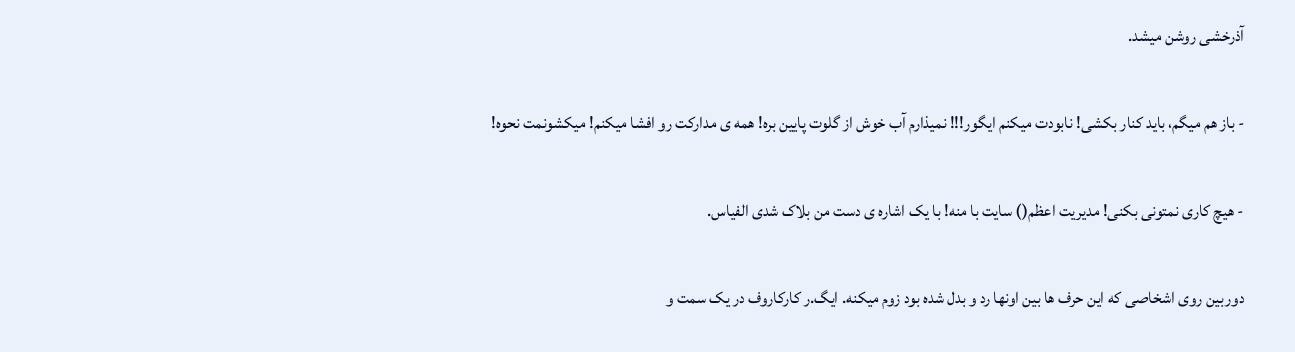آذرخشی روشن میشد.

- باز هم میگم، باید کنار بکشی! نابودت میکنم ایگور!!! نمیذارم آب خوش از گلوت پایین بره! همه ی مدارکت رو افشا میکنم! میکشونمت نحوه!

- هیچ کاری نمتونی بکنی! مدیریت اعظم() سایت با منه! با یک اشاره ی دست من بلاک شدی الفیاس.

دوربین روی اشخاصی که این حرف ها بین اونها رد و بدل شده بود زوم میکنه. ایگ.ر کارکاروف در یک سمت و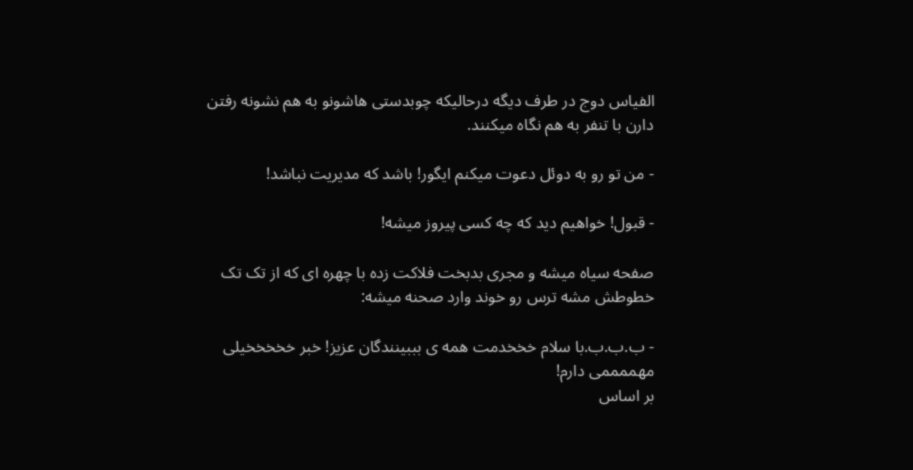الفیاس دوج در طرف دیگه درحالیکه چوبدستی هاشونو به هم نشونه رفتن دارن با تنفر به هم نگاه میکنند.

- من تو رو به دوئل دعوت میکنم ایگور! باشد که مدیریت نباشد!

- قبول! خواهیم دید که چه کسی پیروز میشه!

صفحه سیاه میشه و مجری بدبخت فلاکت زده با چهره ای که از تک تک خطوطش مشه ترس رو خوند وارد صحنه میشه:

- ب.ب.ب.با سلام خخخدمت همه ی بببینندگان عزیز! خبر خخخخخیلی مهممممی دارم!
بر اساس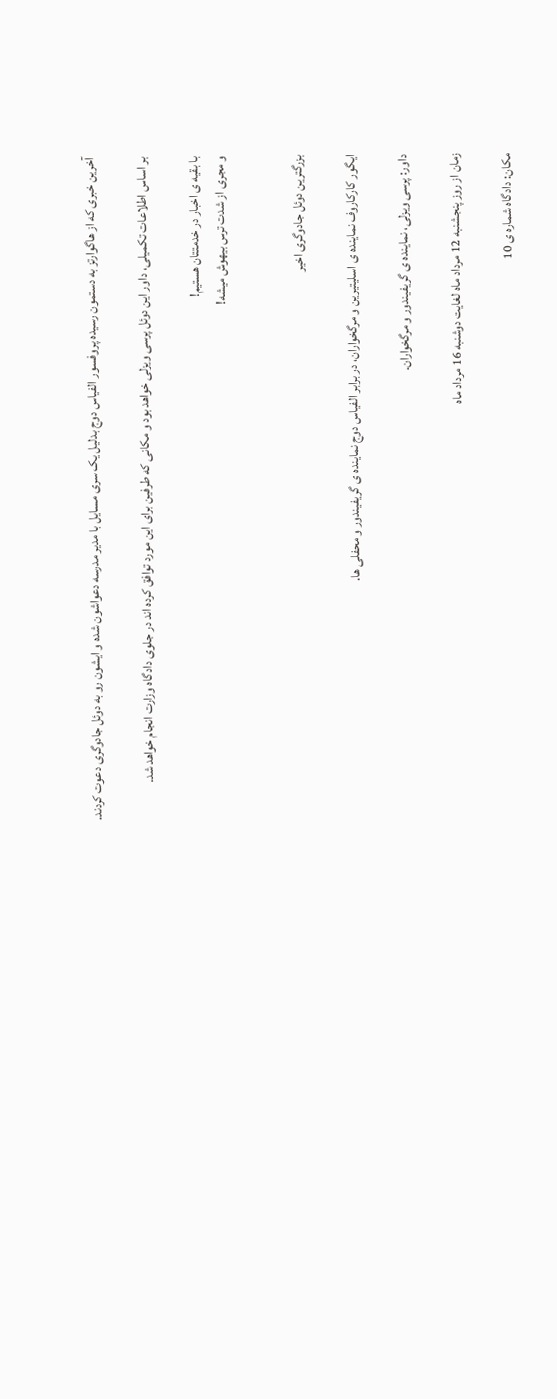آخرین خبری که از هاگوارتز به دستمون رسیده پروفسور الفیاس دوج بدلیل یک سری مسایل با مدیر مدرسه دعواشون شده و ایشون رو به دوئل جادوگری دعوت کردند.

بر اساس اطلاعات تکمیلی، داور این دوئل پرسی ویزلی خواهد بود و مکانی که طرفین برای این مورد توافق کرده اند در جلوی دادگاه وزارت انجام خواهد شد.

با بقیه ی اخبار در خدمتتان هستیم!
و مجری از شدت ترس بیهوش میشه!


بزرگترین دوئل جادوگری اخیر

ایگور کارکاروف نماینده ی اسلیتیرین و مرگخواران، در برابر الفیاس دوج نماینده ی گریفیندور و محفلی ها.

داور: پرسی ویزلی، نماینده ی گریفیندور و مرگخواران.

زمان از روز پنجشنبه 12 مرداد ماه لغایت دوشنبه 16 مرداد ماه

مکان: دادگاه شماره ی 10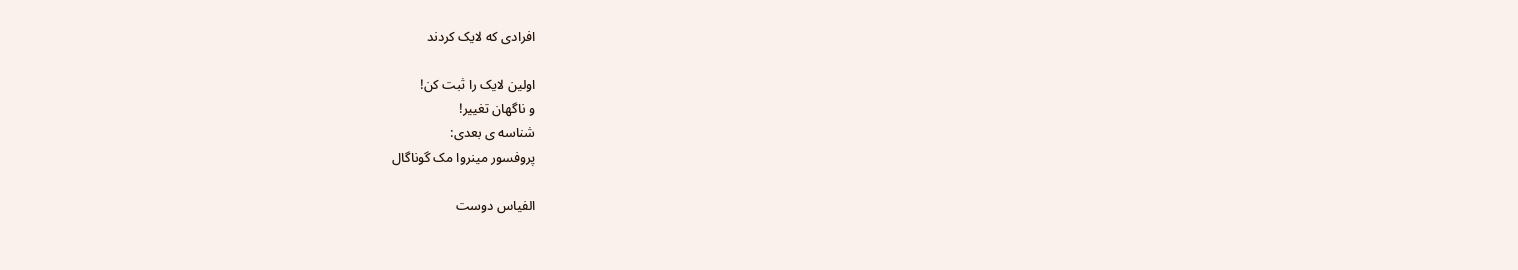افرادی که لایک کردند

اولین لایک را ثبت کن!
و ناگهان تغییر!
شناسه ی بعدی:
پروفسور مینروا مک گوناگال

الفیاس دوست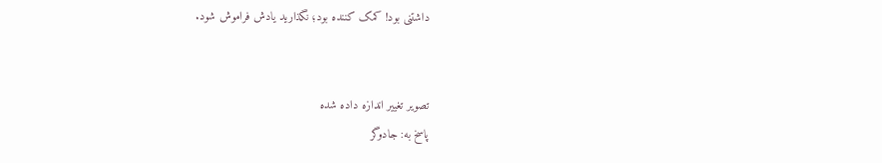داشتنی بود! کمک کننده بود؛ نگذارید یادش فراموش شود.


تصویر تغییر اندازه داده شده
پاسخ به: جادوگر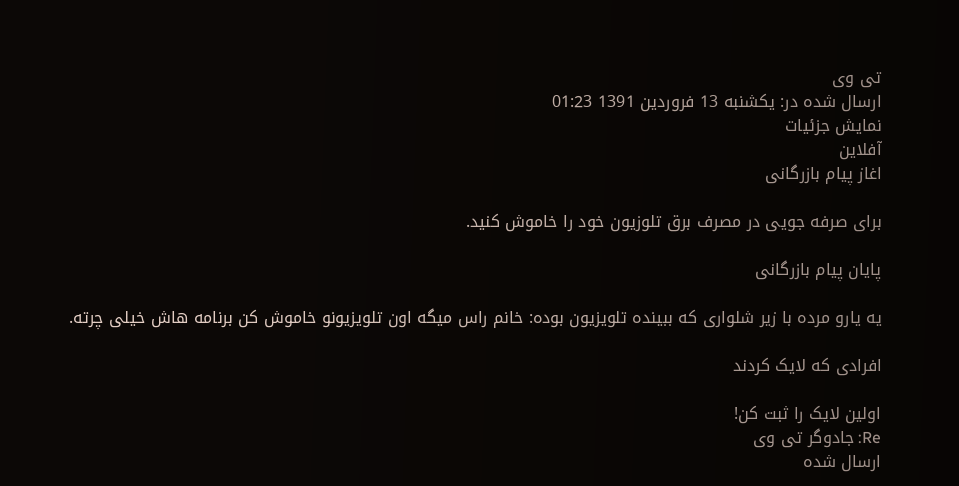تی وی
ارسال شده در: یکشنبه 13 فروردین 1391 01:23
نمایش جزئیات
آفلاین
اغاز پیام بازرگانی

برای صرفه جویی در مصرف برق تلوزیون خود را خاموش کنید.

پایان پیام بازرگانی

یه یارو مرده با زیر شلواری که ببینده تلویزیون بوده: خانم راس میگه اون تلویزیونو خاموش کن برنامه هاش خیلی چرته.

افرادی که لایک کردند

اولین لایک را ثبت کن!
Re: جادوگر تی وی
ارسال شده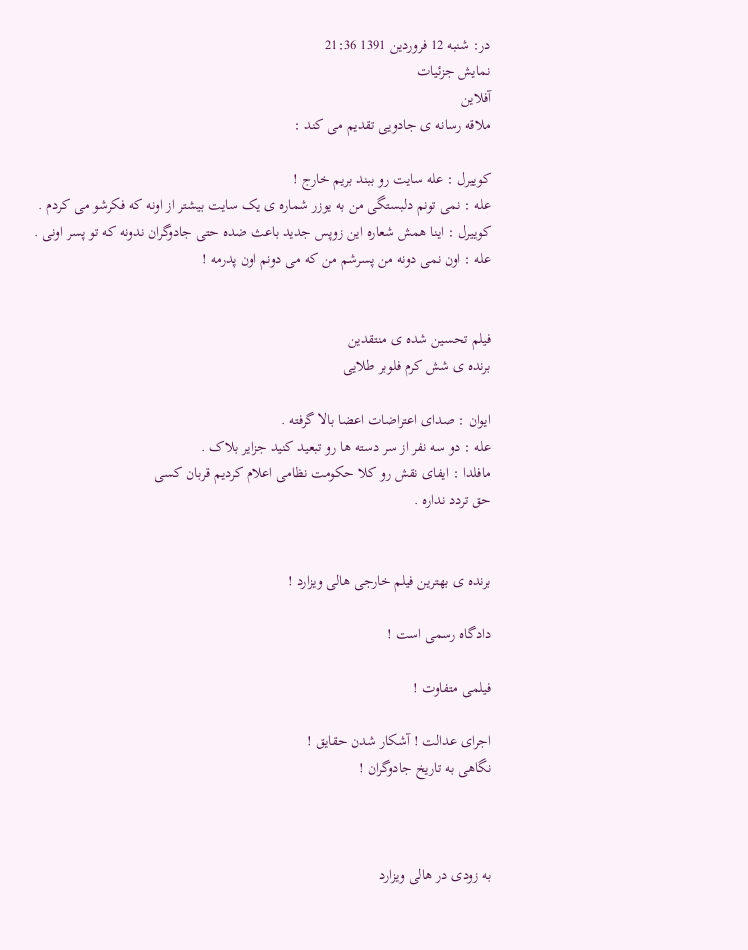در: شنبه 12 فروردین 1391 21:36
نمایش جزئیات
آفلاین
ملاقه رسانه ی جادویی تقدیم می کند :

کوییرل : عله سایت رو ببند بریم خارج !
عله : نمی تونم دلبستگی من به یوزر شماره ی یک سایت بیشتر از اونه که فکرشو می کردم .
کوییرل : اینا همش شعاره این زوپس جدید باعث ضده حتی جادوگران ندونه که تو پسر اونی .
عله : اون نمی دونه من پسرشم من که می دونم اون پدرمه !


فیلم تحسین شده ی منتقدین
برنده ی شش کرم فلوبر طلایی

ایوان : صدای اعتراضات اعضا بالا گرفته .
عله : دو سه نفر از سر دسته ها رو تبعید کنید جزایر بلاک .
مافلدا : ایفای نقش رو کلا حکومت نظامی اعلام کردیم قربان کسی
حق تردد نداره .


برنده ی بهترین فیلم خارجی هالی ویزارد !

دادگاه رسمی است !

فیلمی متفاوت !

اجرای عدالت ! آشکار شدن حقایق !
نگاهی به تاریخ جادوگران !



به زودی در هالی ویزارد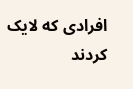افرادی که لایک کردند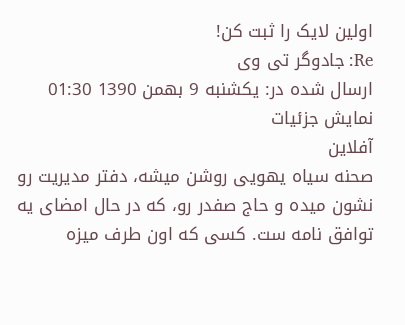اولین لایک را ثبت کن!
Re: جادوگر تی وی
ارسال شده در: یکشنبه 9 بهمن 1390 01:30
نمایش جزئیات
آفلاین
صحنه سیاه یهویی روشن میشه، دفتر مدیریت رو نشون میده و حاج صفدر رو، که در حال امضای یه توافق نامه ست. کسی که اون طرف میزه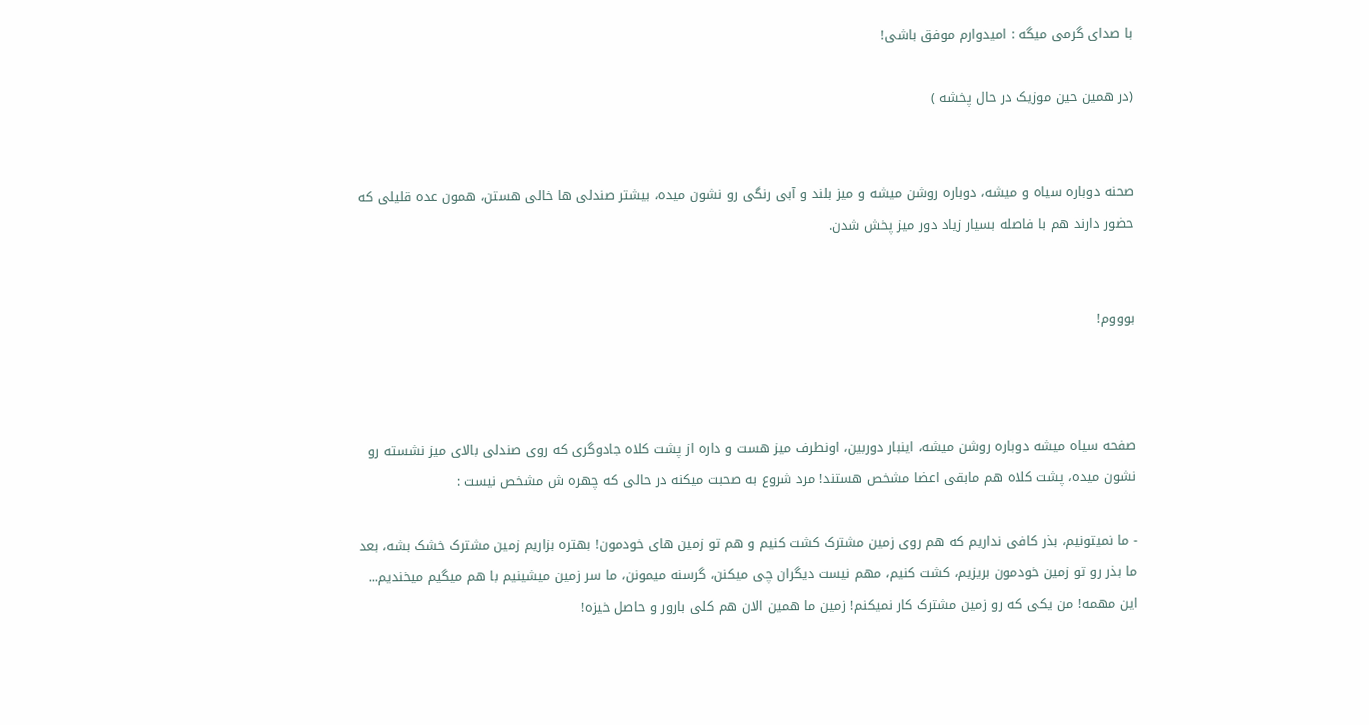با صدای گرمی میگه : امیدوارم موفق باشی!

(در همین حین موزیک در حال پخشه )


صحنه دوباره سیاه و میشه، دوباره روشن میشه و میز بلند و آبی رنگی رو نشون میده، بیشتر صندلی ها خالی هستن، همون عده قلیلی که حضور دارند هم با فاصله بسیار زیاد دور میز پخش شدن.


بوووم!



صفحه سیاه میشه دوباره روشن میشه، اینبار دوربین، اونطرف میز هست و داره از پشت کلاه جادوگری که روی صندلی بالای میز نشسته رو نشون میده، پشت کلاه هم مابقی اعضا مشخص هستند! مرد شروع به صحبت میکنه در حالی که چهره ش مشخص نیست :

- ما نمیتونیم، بذر کافی نداریم که هم روی زمین مشترک کشت کنیم و هم تو زمین های خودمون! بهتره بزاریم زمین مشترک خشک بشه، بعد ما بذر رو تو زمین خودمون بریزیم، کشت کنیم، مهم نیست دیگران چی میکنن، گرسنه میمونن، ما سر زمین میشینیم با هم میگیم میخندیم... این مهمه! من یکی که رو زمین مشترک کار نمیکنم! زمین ما همین الان هم کلی بارور و حاصل خیزه!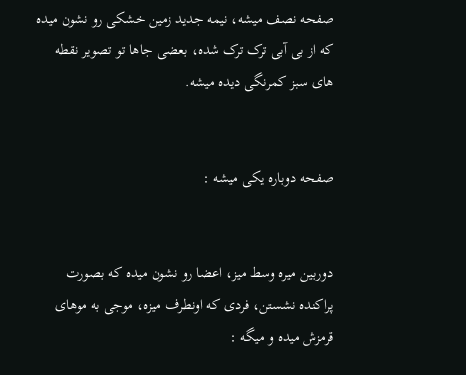صفحه نصف میشه، نیمه جدید زمین خشکی رو نشون میده که از بی آبی ترک ترک شده، بعضی جاها تو تصویر نقطه های سبز کمرنگی دیده میشه.


صفحه دوباره یکی میشه :


دوربین میره وسط میز، اعضا رو نشون میده که بصورت پراکنده نشستن، فردی که اونطرف میزه، موجی به موهای قرمزش میده و میگه :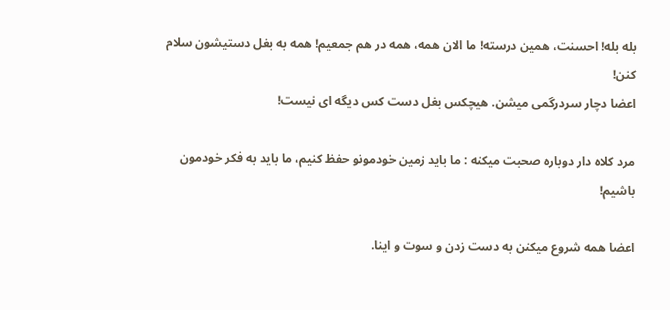بله بله! احسنت، همین درسته! ما الان همه، همه در هم جمعیم! همه به بغل دستیشون سلام کنن!
اعضا دچار سردرگمی میشن. هیچکس بغل دست کس دیگه ای نیست!

مرد کلاه دار دوباره صحبت میکنه : ما باید زمین خودمونو حفظ کنیم، ما باید به فکر خودمون باشیم!

اعضا همه شروع میکنن به دست زدن و سوت و اینا.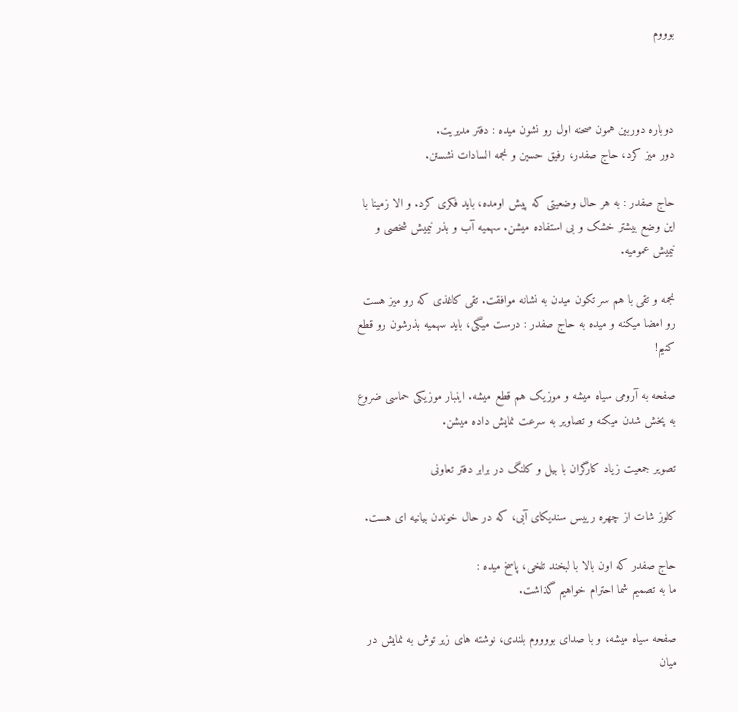بوووم



دوباره دوربین همون صحنه اول رو نشون میده : دفتر مدیریت.
دور میز کرد، حاج صفدر، رفیق حسین و نجمه السادات نشستن.

حاج صفدر : به هر حال وضعیتی که پیش اومده، باید فکری کرد. و الا زمینا با این وضع بیشتر خشک و بی استفاده میشن. سهمیه آب و بذر نیمیش شخصی و نیمیش عمومیه.

نجمه و تقی با هم سر تکون میدن به نشانه موافقت. تقی کاغذی که رو میز هست رو امضا میکنه و میده به حاج صفدر : درست میگی، باید سهمیه بذرشون رو قطع کنیم!

صفحه به آرومی سیاه میشه و موزیک هم قطع میشه. اینبار موزیکی حماسی ضروع به پخش شدن میکنه و تصاویر به سرعت نمایش داده میشن.

تصویر جمعیت زیاد کارگران با بیل و کلنگ در برابر دفتر تعاونی

کلوز شات از چهره رییس سندیکای آبی، که در حال خوندن بیانیه ای هست.

حاج صفدر که اون بالا با لبخند تلخی، پاسخ میده :
ما به تصمیم شما احترام خواهیم گذاشت.

صفحه سیاه میشه، و با صدای بووووم بلندی، نوشته های زیر توش به نمایش در میان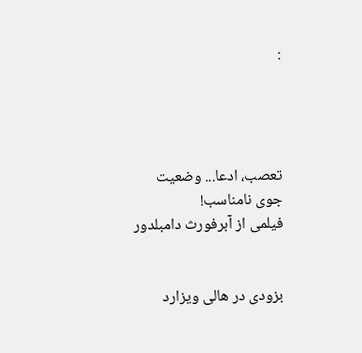:




تعصب، ادعا... وضعیت جوی نامناسب!
فیلمی از آبرفورث دامبلدور


بزودی در هالی ویزارد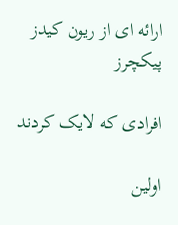ارائه ای از ریون کیدز پیکچرز

افرادی که لایک کردند

اولین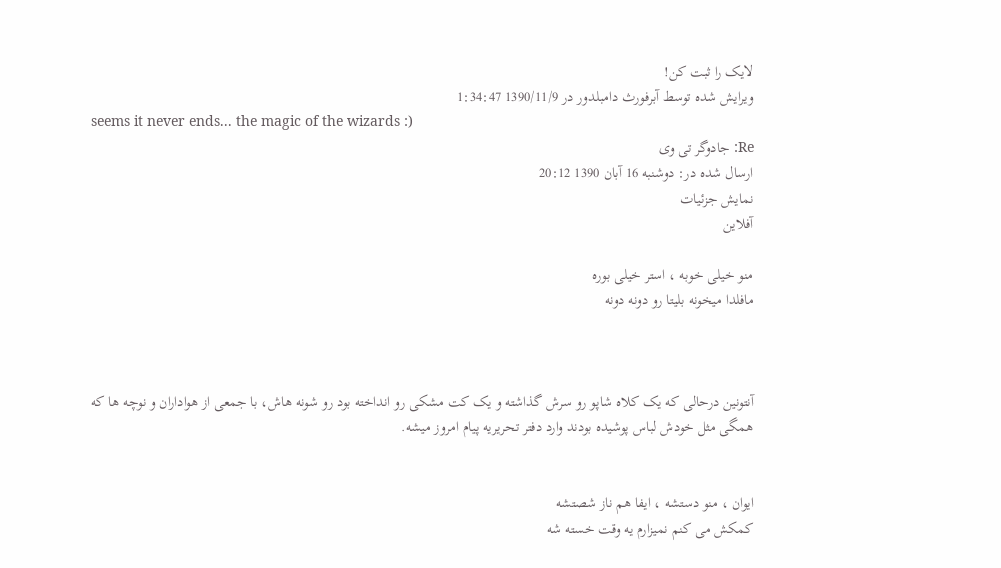لایک را ثبت کن!
ویرایش شده توسط آبرفورث دامبلدور در 1390/11/9 1:34:47
seems it never ends... the magic of the wizards :)
Re: جادوگر تی وی
ارسال شده در: دوشنبه 16 آبان 1390 20:12
نمایش جزئیات
آفلاین

منو خیلی خوبه ، استر خیلی بوره
مافلدا میخونه بلیتا رو دونه دونه



آنتونین درحالی که یک کلاه شاپو رو سرش گذاشته و یک کت مشکی رو انداخته بود رو شونه هاش، با جمعی از هواداران و نوچه ها که همگی مثل خودش لباس پوشیده بودند وارد دفتر تحریریه پیام امروز میشه.


ایوان ، منو دستشه ، ایفا هم ناز شصتشه
کمکش می کنم نمیزارم یه وقت خسته شه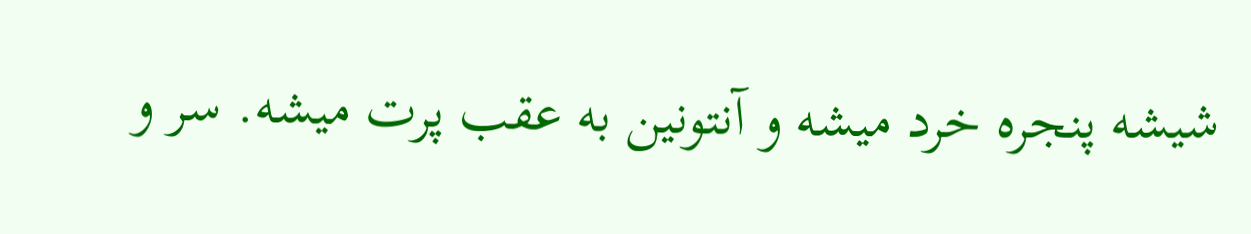شیشه پنجره خرد میشه و آنتونین به عقب پرت میشه. سر و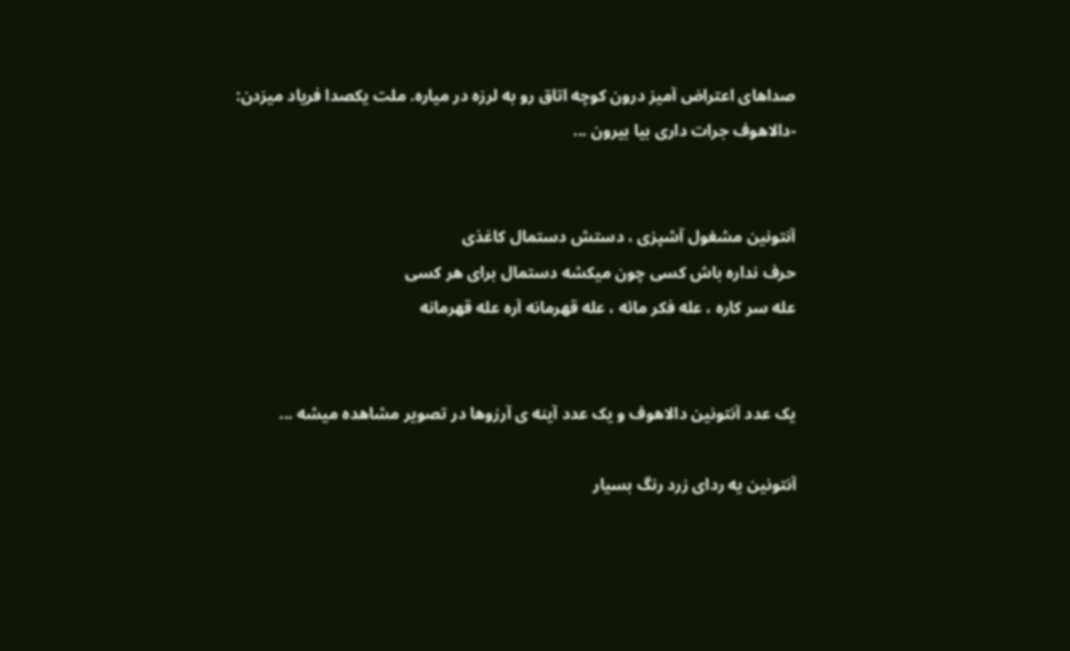صداهای اعتراض آمیز درون کوچه اتاق رو به لرزه در میاره. ملت یکصدا فریاد میزدن:
-دالاهوف جرات داری بیا بیرون ...


آنتونین مشغول آشپزی ، دستش دستمال کاغذی
حرف نداره باش کسی چون میکشه دستمال برای هر کسی
عله سر کاره ، عله فکر مائه ، عله قهرمانه آره عله قهرمانه


یک عدد آنتونین دالاهوف و یک عدد آینه ی آرزوها در تصویر مشاهده میشه ...

آنتونین یه ردای زرد رنگ بسیار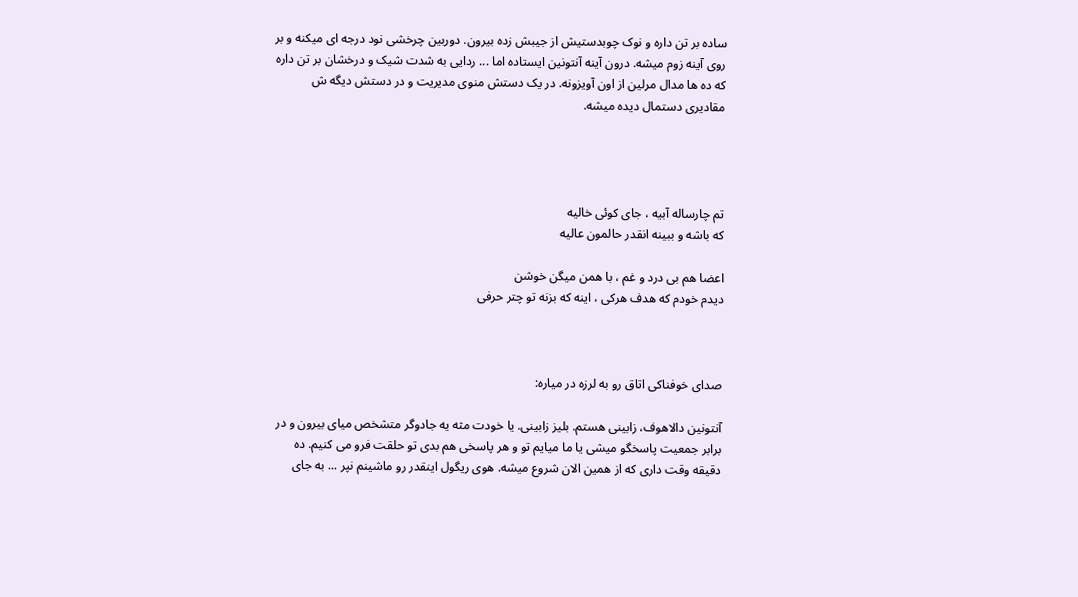ساده بر تن داره و نوک چوبدستیش از جیبش زده بیرون. دوربین چرخشی نود درجه ای میکنه و بر روی آینه زوم میشه. درون آینه آنتونین ایستاده اما ... ردایی به شدت شیک و درخشان بر تن داره که ده ها مدال مرلین از اون آویزونه. در یک دستش منوی مدیریت و در دستش دیگه ش مقادیری دستمال دیده میشه.




تم چارساله آبیه ، جای کوئی خالیه
که باشه و ببینه انقدر حالمون عالیه

اعضا هم بی درد و غم ، با همن میگن خوشن
دیدم خودم که هدف هرکی ، اینه که بزنه تو چتر حرفی



صدای خوفناکی اتاق رو به لرزه در میاره:

آنتونین دالاهوف، زابینی هستم. بلیز زابینی. یا خودت مثه یه جادوگر متشخص میای بیرون و در برابر جمعیت پاسخگو میشی یا ما میایم تو و هر پاسخی هم بدی تو حلقت فرو می کنیم. ده دقیقه وقت داری که از همین الان شروع میشه. هوی ریگول اینقدر رو ماشینم نپر ... به جای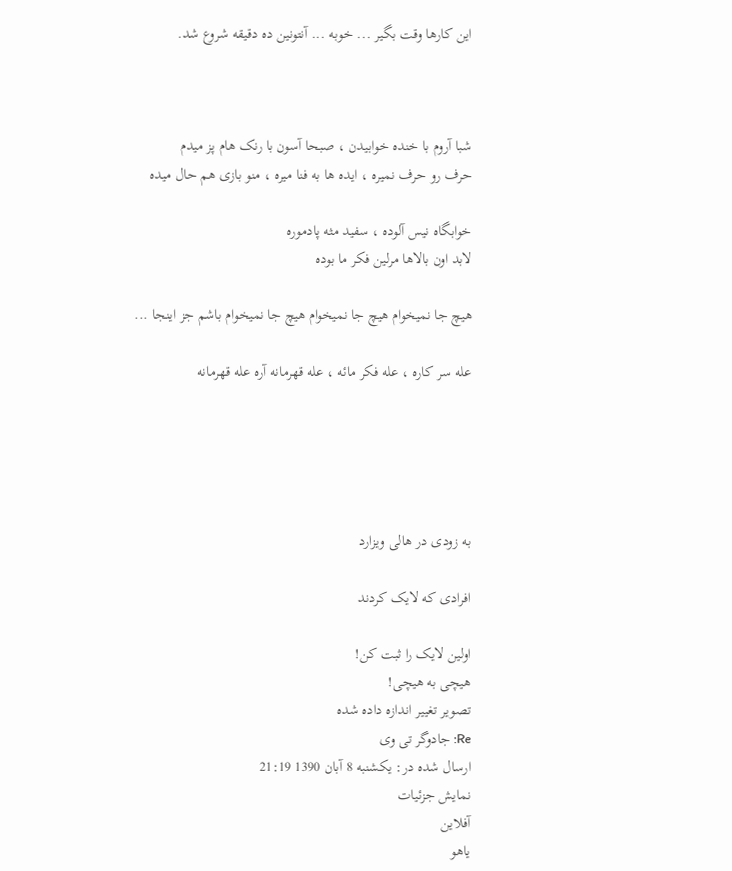این کارها وقت بگیر ... خوبه ... آنتونین ده دقیقه شروع شد.



شبا آروم با خنده خوابیدن ، صبحا آسون با رنک هام پز میدم
حرف رو حرف نمیره ، ایده ها به فنا میره ، منو بازی هم حال میده

خوابگاه نیس آلوده ، سفید مثه پادموره
لابد اون بالاها مرلین فکر ما بوده

هیچ جا نمیخوام هیچ جا نمیخوام هیچ جا نمیخوام باشم جز اینجا ...

عله سر کاره ، عله فکر مائه ، عله قهرمانه آره عله قهرمانه





به زودی در هالی ویزارد

افرادی که لایک کردند

اولین لایک را ثبت کن!
هیچی به هیچی!
تصویر تغییر اندازه داده شده
Re: جادوگر تی وی
ارسال شده در: یکشنبه 8 آبان 1390 21:19
نمایش جزئیات
آفلاین
یاهو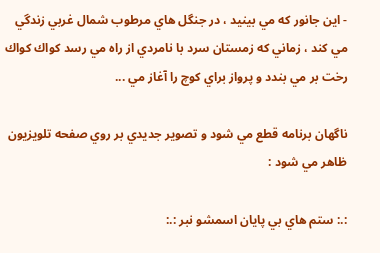- اين جانور كه مي بينيد ، در جنگل هاي مرطوب شمال غربي زندگي مي كند ، زماني كه زمستان سرد با نامردي از راه مي رسد كواك كواك رخت بر مي بندد و پرواز براي كوچ را آغاز مي ...

ناگهان برنامه قطع مي شود و تصوير جديدي بر روي صفحه تلويزيون ظاهر مي شود :

:.: ستم هاي بي پايان اسمشو نبر :.: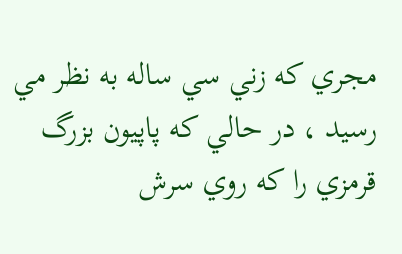مجري كه زني سي ساله به نظر مي رسيد ، در حالي كه پاپيون بزرگ قرمزي را كه روي سرش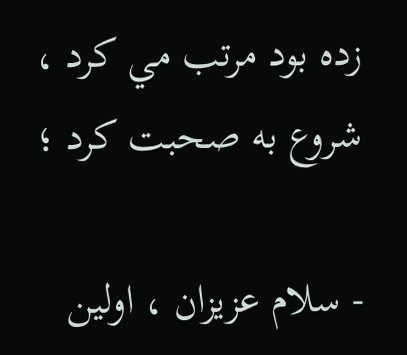زده بود مرتب مي كرد ، شروع به صحبت كرد ؛

- سلام عزيزان ، اولين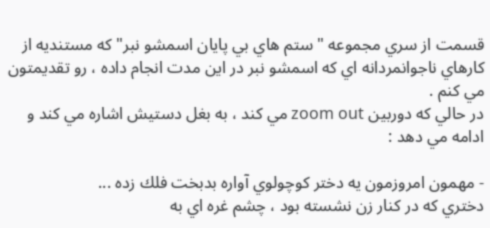قسمت از سري مجموعه "ستم هاي بي پايان اسمشو نبر" كه مستنديه از كارهاي ناجوانمردانه اي كه اسمشو نبر در اين مدت انجام داده ، رو تقديمتون مي كنم .
در حالي كه دوربين zoom out مي كند ، به بغل دستيش اشاره مي كند و ادامه مي دهد :

- مهمون امروزمون يه دختر كوچولوي آواره بدبخت فلك زده ...
دختري كه در كنار زن نشسته بود ، چشم غره اي به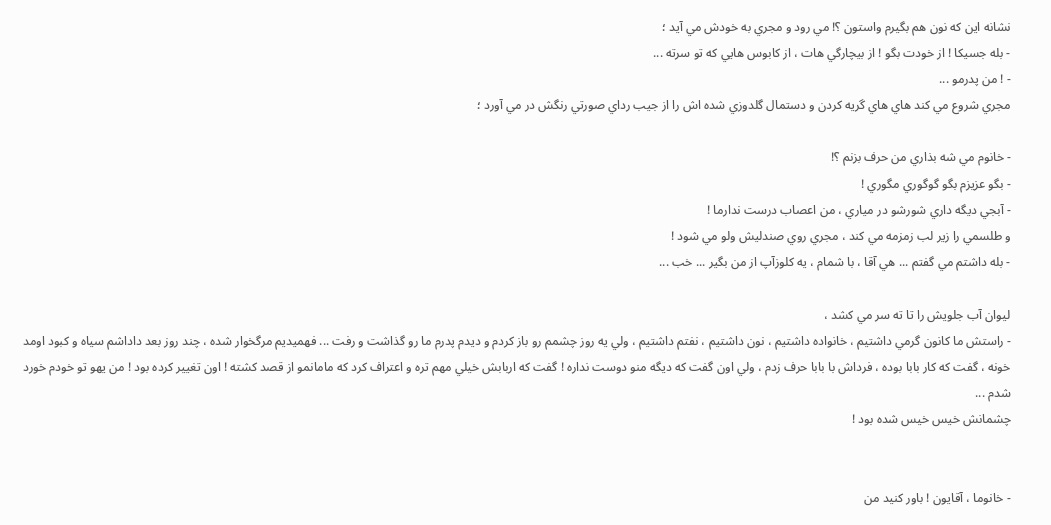نشانه اين كه نون هم بگيرم واستون ؟! مي رود و مجري به خودش مي آيد ؛
- بله جسیکا ! از خودت بگو ! از بيچارگي هات ، از كابوس هايي كه تو سرته ...
- ! من پدرمو ...
مجري شروع مي كند هاي هاي گريه كردن و دستمال گلدوزي شده اش را از جيب رداي صورتي رنگش در مي آورد ؛

- خانوم مي شه بذاري من حرف بزنم ؟!
- بگو عزيزم بگو گوگوري مگوري !
- آبجي ديگه داري شورشو در مياري ، من اعصاب درست ندارما !
و طلسمي را زير لب زمزمه مي كند ، مجري روي صندليش ولو مي شود !
- بله داشتم مي گفتم ... هي آقا ، با شمام ، يه كلوزآپ از من بگير ... خب ...

ليوان آب جلويش را تا ته سر مي كشد ،
- راستش ما كانون گرمي داشتيم ، خانواده داشتيم ، نون داشتيم ، نفتم داشتيم ، ولي يه روز چشمم رو باز كردم و ديدم پدرم ما رو گذاشت و رفت ... فهميديم مرگخوار شده ، چند روز بعد داداشم سياه و كبود اومد خونه ، گفت كه كار بابا بوده ، فرداش با بابا حرف زدم ، ولي اون گفت كه ديگه منو دوست نداره ! گفت كه اربابش خيلي مهم تره و اعتراف كرد كه مامانمو از قصد كشته ! اون تغيير كرده بود ! من يهو تو خودم خورد شدم ...
چشمانش خيس خيس شده بود !


- خانوما ، آقايون ! باور كنيد من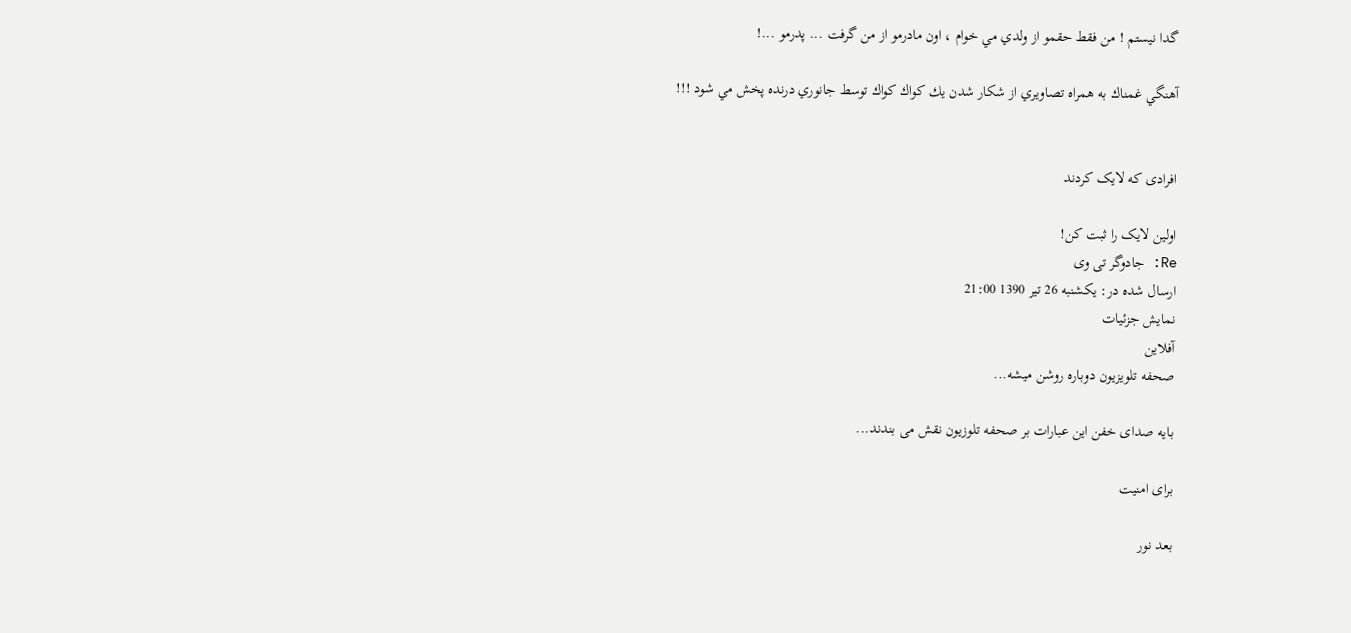گدا نيستم ! من فقط حقمو از ولدي مي خوام ، اون مادرمو از من گرفت ... پدرمو ...!

آهنگي غمناك به همراه تصاويري از شكار شدن يك كواك كواك توسط جانوري درنده پخش مي شود !!!


افرادی که لایک کردند

اولین لایک را ثبت کن!
Re: جادوگر تی وی
ارسال شده در: یکشنبه 26 تیر 1390 21:00
نمایش جزئیات
آفلاین
صحفه تلویزیون دوباره روشن میشه...

بایه صدای خفن این عبارات بر صحفه تلوزیون نقش می بندند...

برای امنیت

بعد نور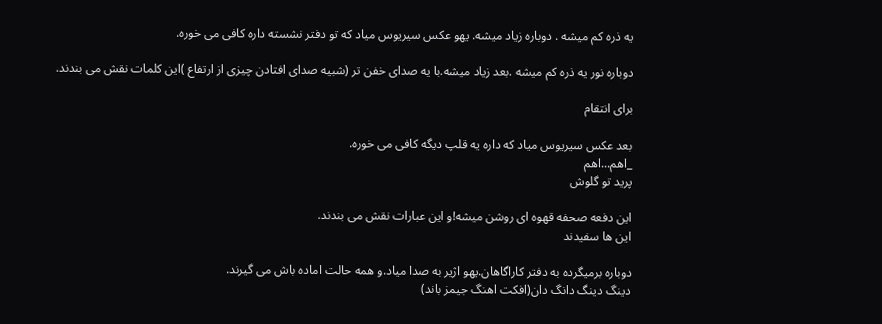یه ذره کم میشه . دوباره زیاد میشه. یهو عکس سیریوس میاد که تو دفتر نشسته داره کافی می خوره.

دوباره نور یه ذره کم میشه .بعد زیاد میشه.با یه صدای خفن تر (شبیه صدای افتادن چیزی از ارتفاع )این کلمات نقش می بندند.

برای انتقام

بعد عکس سیریوس میاد که داره یه قلپ دیگه کافی می خوره.
_اهم...اهم
پرید تو گلوش

این دفعه صحفه قهوه ای روشن میشه!و این عبارات نقش می بندند.
این ها سفیدند

دوباره برمیگرده به دفتر کاراگاهان.یهو اژیر به صدا میاد.و همه حالت اماده باش می گیرند.
دینگ دینگ دانگ دان(افکت اهنگ جیمز باند)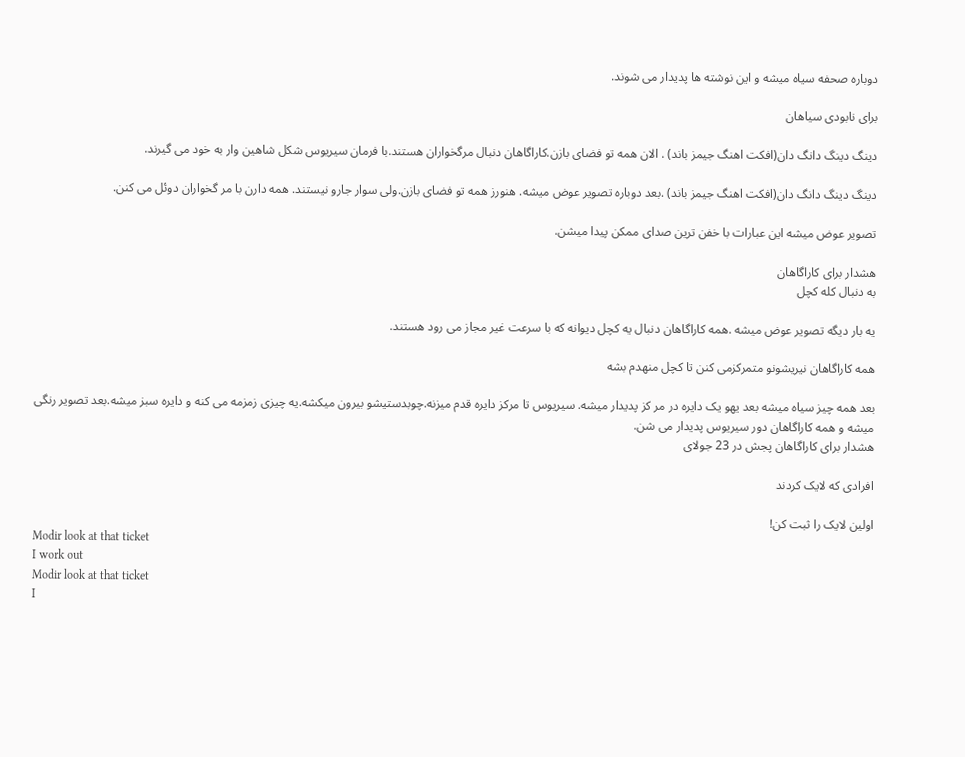دوباره صحفه سیاه میشه و این نوشته ها پدیدار می شوند.

برای نابودی سیاهان

دینگ دینگ دانگ دان(افکت اهنگ جیمز باند) . الان همه تو فضای بازن.کاراگاهان دنبال مرگخواران هستند.با فرمان سیریوس شکل شاهین وار به خود می گیرند.

دینگ دینگ دانگ دان(افکت اهنگ جیمز باند) .بعد دوباره تصویر عوض میشه. هنورز همه تو فضای بازن.ولی سوار جارو نیستند. همه دارن با مر گخواران دوئل می کنن.

تصویر عوض میشه این عبارات با خفن ترین صدای ممکن پیدا میشن.

هشدار برای کاراگاهان
به دنبال کله کچل

یه بار دیگه تصویر عوض میشه .همه کاراگاهان دنبال یه کچل دیوانه که با سرعت غیر مجاز می رود هستند.

همه کاراگاهان نیریشونو متمرکزمی کنن تا کچل منهدم بشه

بعد همه چیز سیاه میشه بعد یهو یک دایره در مر کز پدیدار میشه. سیریوس تا مرکز دایره قدم میزنه.چوبدستیشو بیرون میکشه.یه چیزی زمزمه می کنه و دایره سبز میشه.بعد تصویر رنگی میشه و همه کاراگاهان دور سیریوس پدیدار می شن.
هشدار برای کاراگاهان پجش در 23 جولای

افرادی که لایک کردند

اولین لایک را ثبت کن!
Modir look at that ticket
I work out
Modir look at that ticket
I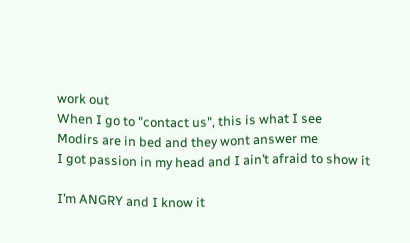work out
When I go to "contact us", this is what I see
Modirs are in bed and they wont answer me
I got passion in my head and I ain’t afraid to show it

I’m ANGRY and I know it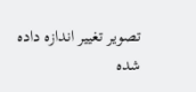تصویر تغییر اندازه داده شده